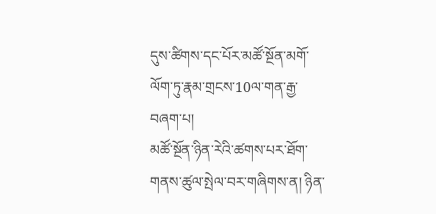དུས་ཚིགས་དང་པོར་མཚོ་སྔོན་མགོ་ལོག་ཏུ་རྣམ་གྲངས་10ལ་གན་རྒྱ་བཞག་པ།
མཚོ་སྔོན་ཉིན་རེའི་ཚགས་པར་ཐོག་གནས་ཚུལ་སྤེལ་བར་གཞིགས་ན། ཉིན་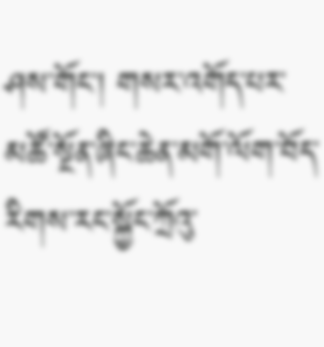ཤས་གོང་། གསར་འགོད་པར་མཚོ་སྔོན་ཞིང་ཆེན་མགོ་ལོག་བོད་རིགས་རང་སྐྱོང་ཀྲོའུ་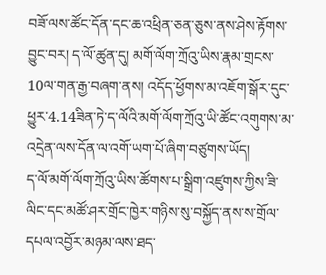བཟོ་ལས་ཚོང་དོན་དང་ཆ་འཕྲིན་ཅན་ཅུས་ནས་ཤེས་རྟོགས་བྱུང་བར། ད་ལོ་ཚུན་དུ། མགོ་ལོག་ཀྲོའུ་ཡིས་རྣམ་གྲངས་10ལ་གན་རྒྱ་བཞག་ནས། འདོད་ཕྱོགས་མ་འཇོག་སྒོར་དུང་ཕྱུར་4.14ཟིན་ཏེ་ད་ལོའི་མགོ་ལོག་ཀྲོའུ་ཡི་ཚོང་འགུགས་མ་འདྲེན་ལས་དོན་ལ་འགོ་ཡག་པོ་ཞིག་བཙུགས་ཡོད།
ད་ལོ་མགོ་ལོག་ཀྲོའུ་ཡིས་ཚོགས་པ་སྒྲིག་འཛུགས་ཀྱིས་ཟི་ལིང་དང་མཚོ་ཤར་གྲོང་ཁྱེར་གཉིས་སུ་བསྐྱོད་ནས་ས་གྲོལ་དཔལ་འབྱོར་མཉམ་ལས་ཐད་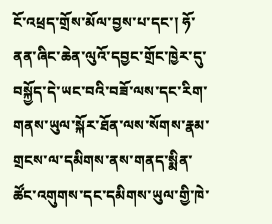ངོ་འཕྲད་གྲོས་མོལ་བྱས་པ་དང་། ཧོ་ནན་ཞིང་ཆེན་ལུའོ་དབྱང་གྲོང་ཁྱེར་དུ་བསྐྱོད་དེ་ཡང་བའི་བཟོ་ལས་དང་རིག་གནས་ཡུལ་སྐོར་ཐོན་ལས་སོགས་རྣམ་གྲངས་ལ་དམིགས་ནས་གནད་སྨིན་ཚོང་འགུགས་དང་དམིགས་ཡུལ་གྱི་ཁེ་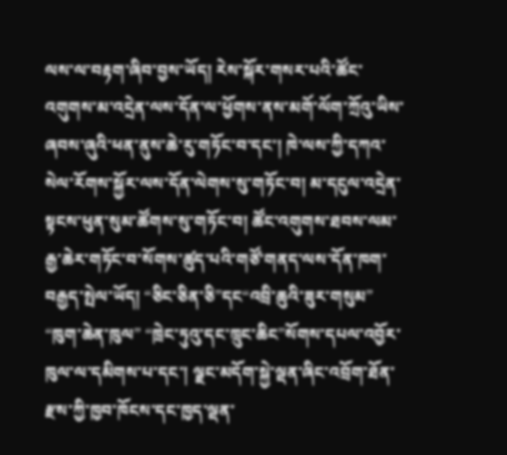ལས་ལ་བརྟག་ཞིབ་བྱས་ཡོད། རེས་སྐོར་གསར་པའི་ཚོང་འགུགས་མ་འདྲེན་ལས་དོན་ལ་ཕྱོགས་ནས་མགོ་ལོག་ཀྲོའུ་ཡིས་ཞབས་ཞུའི་ཕན་ནུས་ཆེ་རུ་གཏོང་བ་དང་། ཁེ་ལས་ཀྱི་དཀའ་སེལ་རོགས་སྐྱོར་ལས་དོན་ལེགས་སུ་གཏོང་བ། མ་དངུལ་འདྲེན་སྟངས་ཕུན་སུམ་ཚོགས་སུ་གཏོང་བ། ཚོང་འགུགས་ཐབས་ལམ་རྒྱ་ཆེར་གཏོང་བ་སོགས་ཚུད་པའི་གཙོ་གནད་ལས་དོན་ཁག་བརྒྱད་སྤེལ་ཡོད། “ཅིང་ཅིན་ཅི”དང“འབྲི་ཆུའི་ཟུར་གསུམ” “ཁུག་ཆེན་ཁུལ” “ཁྲེང་ཏུའུ་དང་ཁྲུང་ཆིང”སོགས་དཔལ་འབྱོར་ཁུལ་ལ་དམིགས་པ་དང་། ལྗང་མདོག་སྐྱེ་ལྡན་ཞིང་འབྲོག་ཐོན་རྫས་ཀྱི་ཁྱབ་ཁོངས་དང་ཁྱད་ལྡན་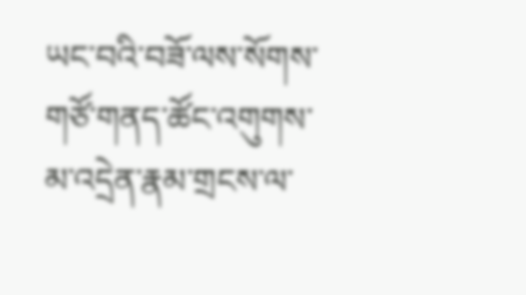ཡང་བའི་བཟོ་ལས་སོགས་གཙོ་གནད་ཚོང་འགུགས་མ་འདྲེན་རྣམ་གྲངས་ལ་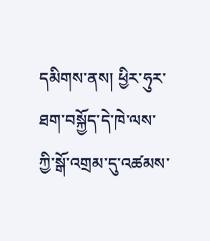དམིགས་ནས། ཕྱིར་ཧུར་ཐག་བསྐྱོད་དེ་ཁེ་ལས་ཀྱི་སྒོ་འགྲམ་དུ་འཚམས་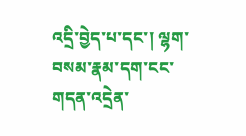འདྲི་བྱེད་པ་དང་། ལྷག་བསམ་རྣམ་དག་ངང་གདན་འདྲེན་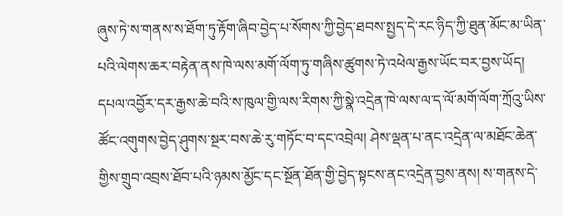ཞུས་ཏེ་ས་གནས་ས་ཐོག་ཏུ་རྟོག་ཞིབ་བྱེད་པ་སོགས་ཀྱི་བྱེད་ཐབས་སྤྱད་དེ་རང་ཉིད་ཀྱི་ཐུན་མོང་མ་ཡིན་པའི་ལེགས་ཆར་བརྟེན་ནས་ཁེ་ལས་མགོ་ལོག་ཏུ་གཞིས་ཚུགས་ཏེ་འཕེལ་རྒྱས་ཡོང་བར་བྱས་ཡོད། དཔལ་འབྱོར་དར་རྒྱས་ཆེ་བའི་ས་ཁུལ་གྱི་ལས་རིགས་ཀྱི་སྣེ་འདྲེན་ཁེ་ལས་ལ་ད་ལོ་མགོ་ལོག་ཀྲོའུ་ཡིས་ཚོང་འགུགས་བྱེད་ཤུགས་སྔར་བས་ཆེ་རུ་གཏོང་བ་དང་འབྲེལ། ཤེས་ལྡན་པ་ནང་འདྲེན་ལ་མཐོང་ཆེན་གྱིས་གྲུབ་འབྲས་ཐོབ་པའི་ཉམས་མྱོང་དང་སྔོན་ཐོན་གྱི་བྱེད་སྟངས་ནང་འདྲེན་བྱས་ནས། ས་གནས་དེ་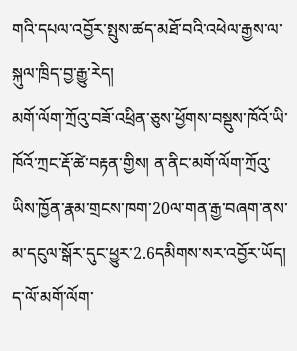གའི་དཔལ་འབྱོར་སྤུས་ཚད་མཐོ་བའི་འཕེལ་རྒྱས་ལ་སྐུལ་ཁྲིད་བྱ་རྒྱུ་རེད།
མགོ་ལོག་ཀྲོའུ་བཟོ་འཕྲིན་ཅུས་ཕྱོགས་བསྡུས་ཁོའོ་ཡི་ཁོའོ་ཀྲང་རྡོ་ཚེ་བརྟན་གྱིས། ན་ནིང་མགོ་ལོག་ཀྲོའུ་ཡིས་ཁྱོན་རྣམ་གྲངས་ཁག་20ལ་གན་རྒྱ་བཞག་ནས་མ་དངུལ་སྒོར་དུང་ཕྱུར་2.6དམིགས་སར་འབྱོར་ཡོད། ད་ལོ་མགོ་ལོག་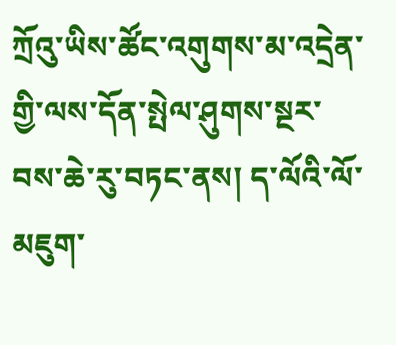ཀྲོའུ་ཡིས་ཚོང་འགུགས་མ་འདྲེན་གྱི་ལས་དོན་སྤེལ་ཤུགས་སྔར་བས་ཆེ་རུ་བཏང་ནས། ད་ལོའི་ལོ་མཇུག་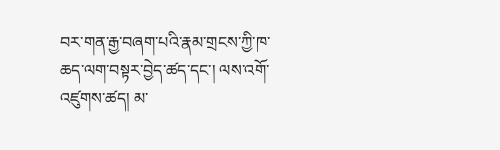བར་གན་རྒྱ་བཞག་པའི་རྣམ་གྲངས་ཀྱི་ཁ་ཆད་ལག་བསྟར་བྱེད་ཚད་དང་། ལས་འགོ་འཛུགས་ཚད། མ་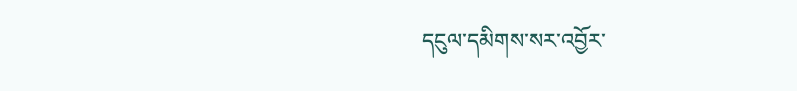དངུལ་དམིགས་སར་འབྱོར་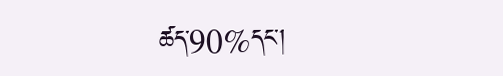ཚད་90%དང་།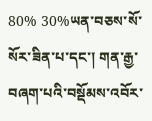80% 30%ཡན་བཅས་སོ་སོར་ཟིན་པ་དང་། གན་རྒྱ་བཞག་པའི་བསྡོམས་འབོར་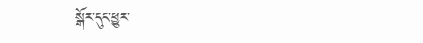སྒོར་དུང་ཕྱུར་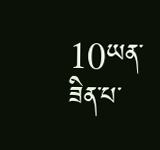10ཡན་ཟིན་པ་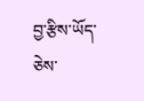བྱ་རྩིས་ཡོད་ཅེས་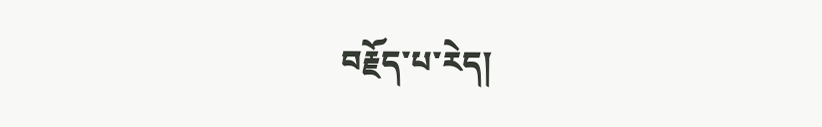བརྗོད་པ་རེད།